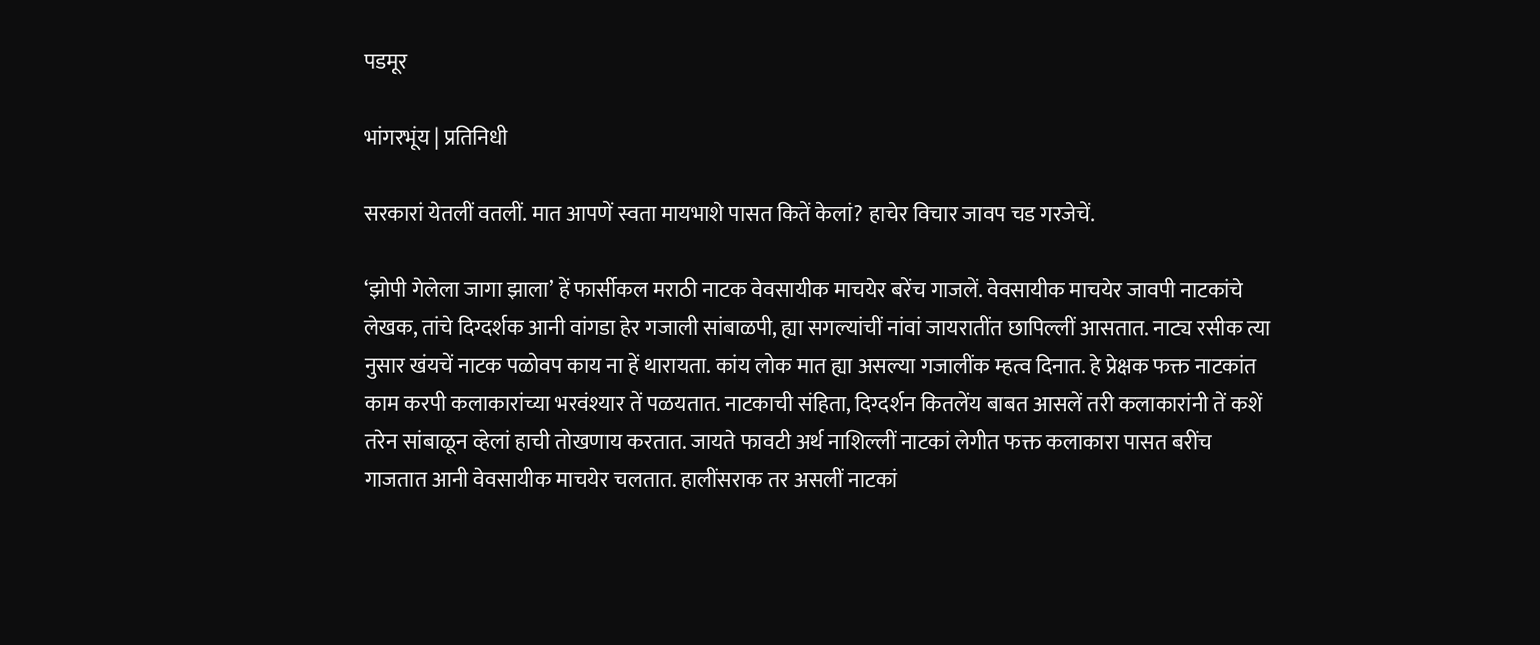पडमूर

भांगरभूंय | प्रतिनिधी

सरकारां येतलीं वतलीं. मात आपणें स्वता मायभाशे पासत कितें केलां? हाचेर विचार जावप चड गरजेचें.

‘झोपी गेलेला जागा झाला’ हें फार्सीकल मराठी नाटक वेवसायीक माचयेर बरेंच गाजलें. वेवसायीक माचयेर जावपी नाटकांचे लेखक, तांचे दिग्दर्शक आनी वांगडा हेर गजाली सांबाळपी, ह्या सगल्यांचीं नांवां जायरातींत छापिल्लीं आसतात. नाट्य रसीक त्या नुसार खंयचें नाटक पळोवप काय ना हें थारायता. कांय लोक मात ह्या असल्या गजालींक म्हत्व दिनात. हे प्रेक्षक फक्त नाटकांत काम करपी कलाकारांच्या भरवंश्यार तें पळयतात. नाटकाची संहिता, दिग्दर्शन कितलेंय बाबत आसलें तरी कलाकारांनी तें कशें तरेन सांबाळून व्हेलां हाची तोखणाय करतात. जायते फावटी अर्थ नाशिल्लीं नाटकां लेगीत फक्त कलाकारा पासत बरींच गाजतात आनी वेवसायीक माचयेर चलतात. हालींसराक तर असलीं नाटकां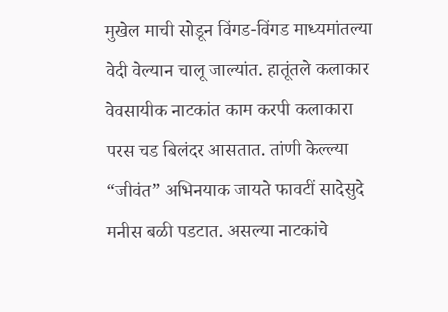मुखेल माची सोडून विंगड-विंगड माध्यमांतल्या वेदी वेल्यान चालू जाल्यांत. हातूंतले कलाकार वेवसायीक नाटकांत काम करपी कलाकारा परस चड बिलंदर आसतात. तांणी केल्ल्या “जीवंत” अभिनयाक जायते फावटीं सादेसुदे मनीस बळी पडटात. असल्या नाटकांचे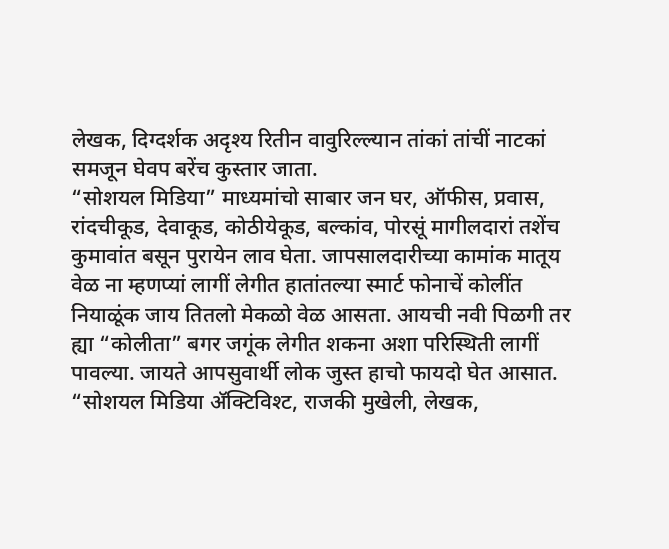लेखक, दिग्दर्शक अदृश्य रितीन वावुरिल्ल्यान तांकां तांचीं नाटकां समजून घेवप बरेंच कुस्तार जाता.
“सोशयल मिडिया” माध्यमांचो साबार जन घर, ऑफीस, प्रवास, रांदचीकूड, देवाकूड, कोठीयेकूड, बल्कांव, पोरसूं मागीलदारां तशेंच कुमावांत बसून पुरायेन लाव घेता. जापसालदारीच्या कामांक मातूय वेळ ना म्हणप्यां लागीं लेगीत हातांतल्या स्मार्ट फोनाचें कोलींत नियाळूंक जाय तितलो मेकळो वेळ आसता. आयची नवी पिळगी तर ह्या “कोलीता” बगर जगूंक लेगीत शकना अशा परिस्थिती लागीं पावल्या. जायते आपसुवार्थी लोक जुस्त हाचो फायदो घेत आसात. “सोशयल मिडिया ॲक्टिविश्ट, राजकी मुखेली, लेखक,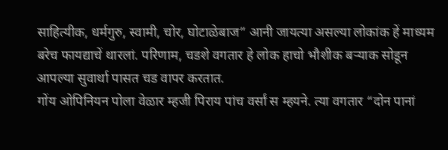साहित्यीक, धर्मगुरु, स्वामी, चोर, घोटाळेबाज” आनी जायत्या असल्या लोकांक हें माध्यम बरेच फायद्याचें थारलां. परिणाम, चडशे वगतार हे लोक हाचो भौशीक बऱ्याक सोडून आपल्या सुवार्था पासत चड वापर करतात.
गोंय ओपिनियन पोला वेळार म्हजी पिराय पांच वर्सां स म्हयने. त्या वगतार “दोन पानां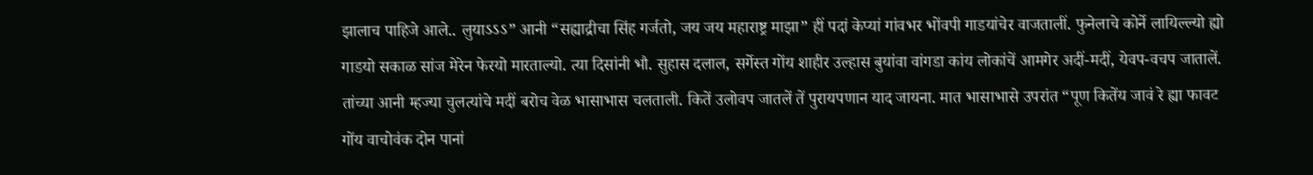झालाच पाहिजे आले.. लुयाऽऽऽ” आनी “सह्याद्रीचा सिंह गर्जतो, जय जय महाराष्ट्र माझा” हीं पदां केप्यां गांवभर भोंवपी गाडयांचेर वाजतालीं. फुनेलाचे कोर्ने लायिल्ल्यो ह्यो गाडयो सकाळ सांज मेरेन फेरयो मारताल्यो. त्या दिसांनी भौ. सुहास दलाल, सर्गेस्त गोंय शाहीर उल्हास बुयांवा वांगडा कांय लोकांचें आमगेर अदीं-मदीं, येवप-वचप जातालें. तांच्या आनी म्हज्या चुलत्यांचे मदीं बरोच वेळ भासाभास चलताली. कितें उलोवप जातलें तें पुरायपणान याद जायना. मात भासाभासे उपरांत “पूण कितेंय जावं रे ह्या फावट गोंय वाचोवंक दोन पानां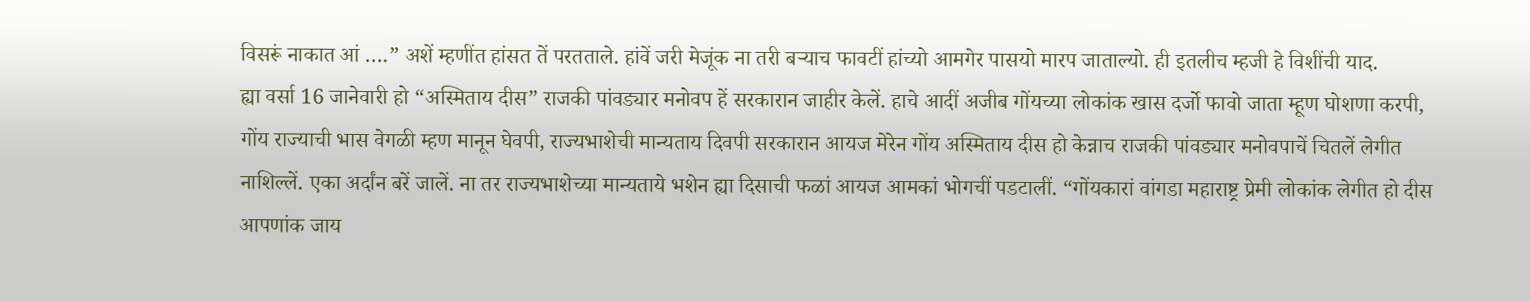विसरूं नाकात आं ….” अशें म्हणींत हांसत तें परतताले. हांवें जरी मेजूंक ना तरी बऱ्याच फावटीं हांच्यो आमगेर पासयो मारप जाताल्यो. ही इतलीच म्हजी हे विशींची याद.
ह्या वर्सा 16 जानेवारी हो “अस्मिताय दीस” राजकी पांवड्यार मनोवप हें सरकारान जाहीर केलें. हाचे आदीं अजीब गोंयच्या लोकांक खास दर्जो फावो जाता म्हूण घोशणा करपी, गोंय राज्याची भास वेगळी म्हण मानून घेवपी, राज्यभाशेची मान्यताय दिवपी सरकारान आयज मेरेन गोंय अस्मिताय दीस हो केन्नाच राजकी पांवड्यार मनोवपाचें चितलें लेगीत नाशिल्लें. एका अर्दांन बरें जालें. ना तर राज्यभाशेच्या मान्यताये भशेन ह्या दिसाची फळां आयज आमकां भोगचीं पडटालीं. “गोंयकारां वांगडा महाराष्ट्र प्रेमी लोकांक लेगीत हो दीस आपणांक जाय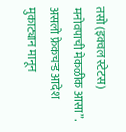तसो (इक्वल स्टेटस) मनोवपाची मेकळीक आसा”. असलो फ्रेकचऱ्ड आदेश मुकाट्यान मानून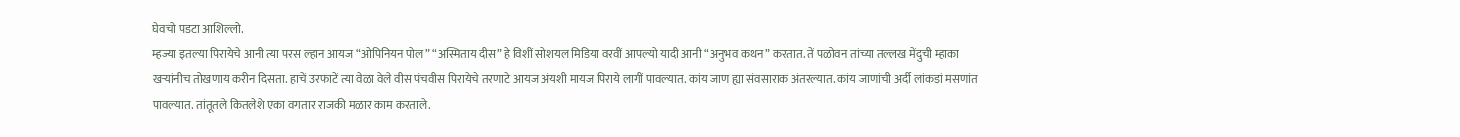घेवचो पडटा आशिल्लो.
म्हज्या इतल्या पिरायेचे आनी त्या परस ल्हान आयज “ओपिनियन पोल” “अस्मिताय दीस” हे विशीं सोशयल मिडिया वरवीं आपल्यो यादी आनी “अनुभव कथन” करतात. तें पळोवन तांच्या तल्लख मेंदुची म्हाका खऱ्यांनीच तोखणाय करीन दिसता. हाचें उरफाटें त्या वेळा वेले वीस पंचवीस पिरायेचे तरणाटे आयज अंयशी मायज पिराये लागीं पावल्यात. कांय जाण ह्या संवसाराक अंतरल्यात. कांय जाणांची अर्दी लांकडां मसणांत पावल्यात. तांतूतले कितलेशे एका वगतार राजकी मळार काम करताले.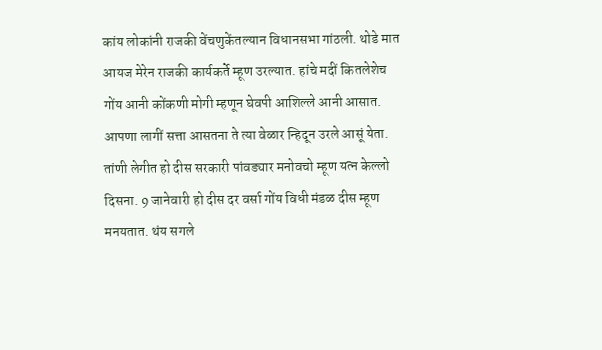कांय लोकांनी राजकी वेंचणुकेंतल्यान विधानसभा गांठली. थोडे मात आयज मेरेन राजकी कार्यकर्ते म्हूण उरल्यात. हांचे मदीं कितलेशेच गोंय आनी कोंकणी मोगी म्हणून घेवपी आशिल्ले आनी आसात. आपणा लागीं सत्ता आसतना ते त्या वेळार न्हिदून उरले आसूं येता. तांणी लेगीत हो दीस सरकारी पांवड्यार मनोवचो म्हूण यत्न केल्लो दिसना. 9 जानेवारी हो दीस दर वर्सा गोंय विधी मंडळ दीस म्हूण मनयतात. थंय सगले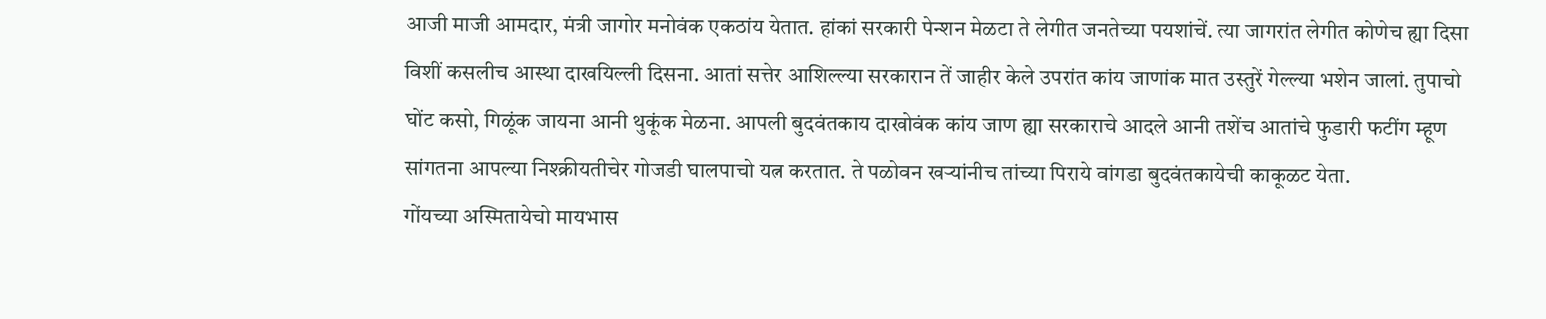आजी माजी आमदार, मंत्री जागोर मनोवंक एकठांय येतात. हांकां सरकारी पेन्शन मेळटा ते लेगीत जनतेच्या पयशांचें. त्या जागरांत लेगीत कोणेच ह्या दिसा विशीं कसलीच आस्था दाखयिल्ली दिसना. आतां सत्तेर आशिल्ल्या सरकारान तें जाहीर केले उपरांत कांय जाणांक मात उस्तुरें गेल्ल्या भशेन जालां. तुपाचो घोंट कसो, गिळूंक जायना आनी थुकूंक मेळना. आपली बुदवंतकाय दाखोवंक कांय जाण ह्या सरकाराचे आदले आनी तशेंच आतांचे फुडारी फटींग म्हूण सांगतना आपल्या निश्क्रीयतीचेर गोजडी घालपाचो यत्न करतात. ते पळोवन खऱ्यांनीच तांच्या पिराये वांगडा बुदवंतकायेची काकूळट येता.
गोंयच्या अस्मितायेचो मायभास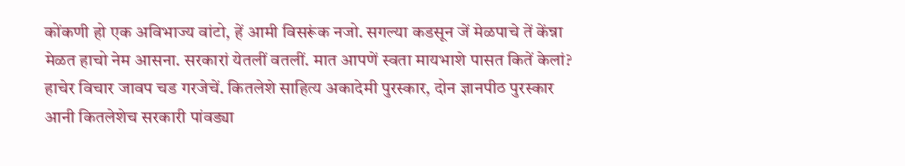कोंकणी हो एक अविभाज्य वांटो, हें आमी विसरूंक नजो. सगल्या कडसून जें मेळपाचे तें केंन्ना मेळत हाचो नेम आसना. सरकारां येतलीं वतलीं. मात आपणें स्वता मायभाशे पासत कितें केलां? हाचेर विचार जावप चड गरजेचें. कितलेशे साहित्य अकादेमी पुरस्कार, दोन ज्ञानपीठ पुरस्कार आनी कितलेशेच सरकारी पांवड्या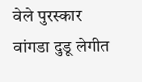वेले पुरस्कार वांगडा दुडू लेगीत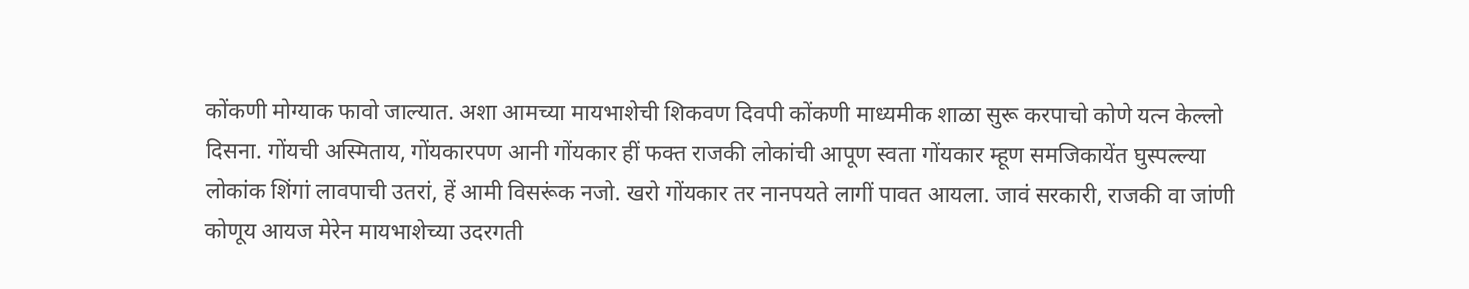कोंकणी मोग्याक फावो जाल्यात. अशा आमच्या मायभाशेची शिकवण दिवपी कोंकणी माध्यमीक शाळा सुरू करपाचो कोणे यत्न केल्लो दिसना. गोंयची अस्मिताय, गोंयकारपण आनी गोंयकार हीं फक्त राजकी लोकांची आपूण स्वता गोंयकार म्हूण समजिकायेंत घुस्पल्ल्या लोकांक शिंगां लावपाची उतरां, हें आमी विसरूंक नजो. खरो गोंयकार तर नानपयते लागीं पावत आयला. जावं सरकारी, राजकी वा जांणी कोणूय आयज मेरेन मायभाशेच्या उदरगती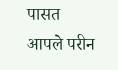पासत आपले परीन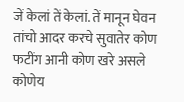जें केलां तें केलां. तें मानून घेवन तांचो आदर करचे सुवातेर कोण फटींग आनी कोण खरे असले कोणेय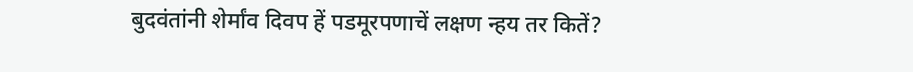बुदवंतांनी शेर्मांव दिवप हें पडमूरपणाचें लक्षण न्हय तर कितें?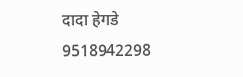दादा हेगडे
9518942298